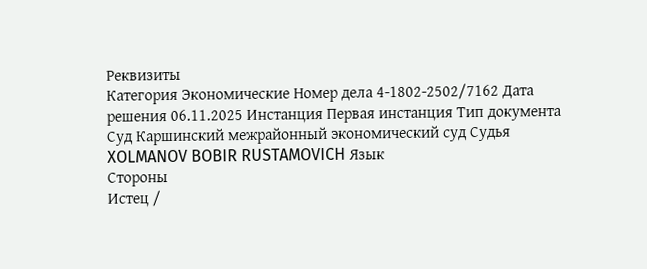Реквизиты
Категория Экономические Номер дела 4-1802-2502/7162 Дата решения 06.11.2025 Инстанция Первая инстанция Тип документа Суд Каршинский межрайонный экономический суд Судья XOLMANOV BOBIR RUSTAMOVICH Язык
Стороны
Истец /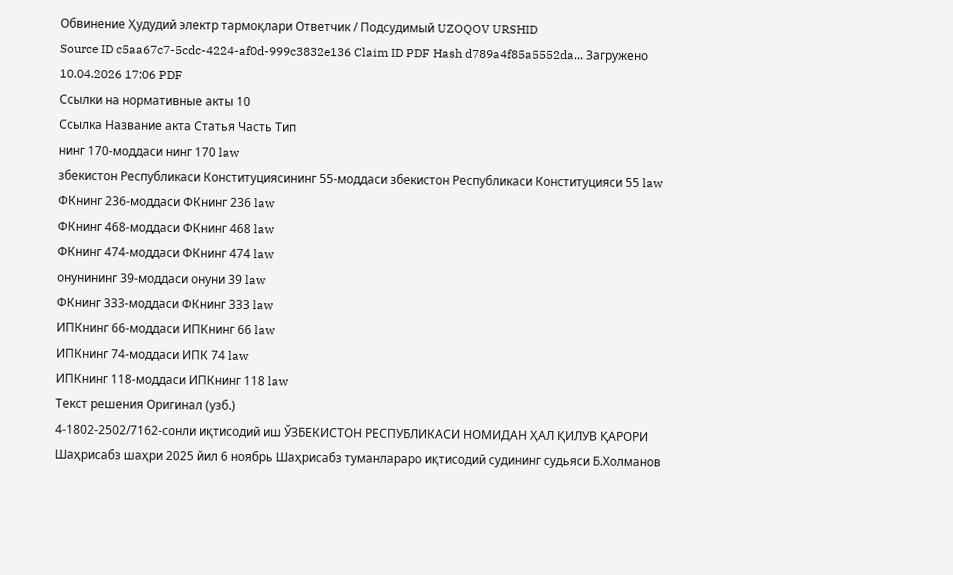Обвинение Ҳудудий электр тармоқлари Ответчик / Подсудимый UZOQOV URSHID
Source ID c5aa67c7-5cdc-4224-af0d-999c3832e136 Claim ID PDF Hash d789a4f85a5552da... Загружено 10.04.2026 17:06 PDF
Ссылки на нормативные акты 10
Ссылка Название акта Статья Часть Тип
нинг 170-моддаси нинг 170 law
збекистон Республикаси Конституциясининг 55-моддаси збекистон Республикаси Конституцияси 55 law
ФКнинг 236-моддаси ФКнинг 236 law
ФКнинг 468-моддаси ФКнинг 468 law
ФКнинг 474-моддаси ФКнинг 474 law
онунининг 39-моддаси онуни 39 law
ФКнинг 333-моддаси ФКнинг 333 law
ИПКнинг 66-моддаси ИПКнинг 66 law
ИПКнинг 74-моддаси ИПК 74 law
ИПКнинг 118-моддаси ИПКнинг 118 law
Текст решения Оригинал (узб.)
4-1802-2502/7162-сонли иқтисодий иш ЎЗБЕКИСТОН РЕСПУБЛИКАСИ НОМИДАН ҲАЛ ҚИЛУВ ҚАРОРИ Шаҳрисабз шаҳри 2025 йил 6 ноябрь Шаҳрисабз туманлараро иқтисодий судининг судьяси Б.Холманов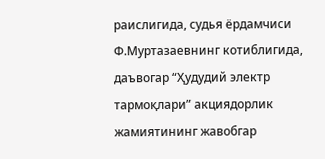раислигида, судья ёрдамчиси Ф.Муртазаевнинг котиблигида, даъвогар “Ҳудудий электр тармоқлари” акциядорлик жамиятининг жавобгар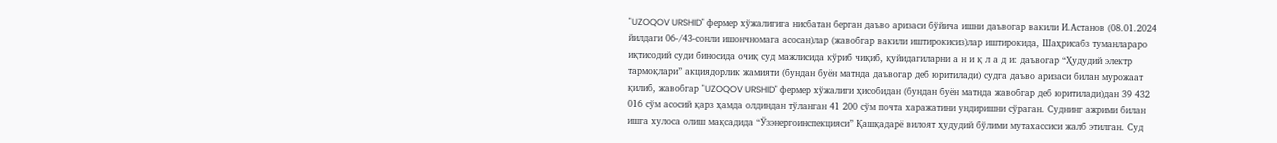"UZOQOV URSHID" фермер хўжалигига нисбатан берган даъво аризаси бўйича ишни даъвогар вакили И.Астанов (08.01.2024 йилдаги 06-/43-сонли ишончномага асосан)лар (жавобгар вакили иштирокисиз)лар иштирокида, Шаҳрисабз туманлараро иқтисодий суди биносида очиқ суд мажлисида кўриб чиқиб, қуйидагиларни а н и қ л а д и: даъвогар “Ҳудудий электр тармоқлари” акциядорлик жамияти (бундан буён матнда даъвогар деб юритилади) судга даъво аризаси билан мурожаат қилиб, жавобгар "UZOQOV URSHID" фермер хўжалиги ҳисобидан (бундан буён матнда жавобгар деб юритилади)дан 39 432 016 сўм асосий қарз ҳамда олдиндан тўланган 41 200 сўм почта харажатини ундиришни сўраган. Суднинг ажрими билан ишга хулоса олиш мақсадида “Ўзэнергоинспекцияси” Қашқадарё вилоят ҳудудий бўлими мутахассиси жалб этилган. Суд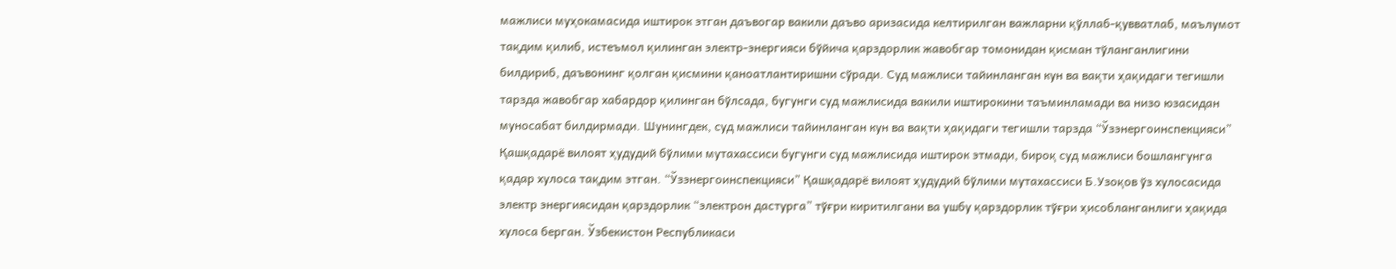мажлиси муҳокамасида иштирок этган даъвогар вакили даъво аризасида келтирилган важларни қўллаб-қувватлаб, маълумот тақдим қилиб, истеъмол қилинган электр-энергияси бўйича қарздорлик жавобгар томонидан қисман тўланганлигини билдириб, даъвонинг қолган қисмини қаноатлантиришни сўради. Суд мажлиси тайинланган кун ва вақти ҳақидаги тегишли тарзда жавобгар хабардор қилинган бўлсада, бугунги суд мажлисида вакили иштирокини таъминламади ва низо юзасидан муносабат билдирмади. Шунингдек, суд мажлиси тайинланган кун ва вақти ҳақидаги тегишли тарзда “Ўзэнергоинспекцияси” Қашқадарё вилоят ҳудудий бўлими мутахассиси бугунги суд мажлисида иштирок этмади, бироқ суд мажлиси бошлангунга қадар хулоса тақдим этган. “Ўзэнергоинспекцияси” Қашқадарё вилоят ҳудудий бўлими мутахассиси Б.Узоқов ўз хулосасида электр энергиясидан қарздорлик “электрон дастурга” тўғри киритилгани ва ушбу қарздорлик тўғри ҳисобланганлиги ҳақида хулоса берган. Ўзбекистон Республикаси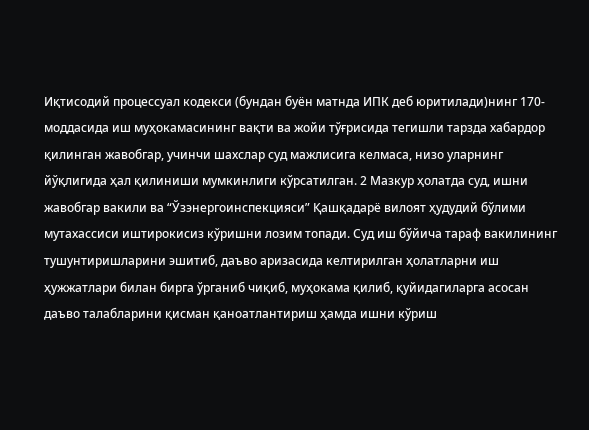Иқтисодий процессуал кодекси (бундан буён матнда ИПК деб юритилади)нинг 170-моддасида иш муҳокамасининг вақти ва жойи тўғрисида тегишли тарзда хабардор қилинган жавобгар, учинчи шахслар суд мажлисига келмаса, низо уларнинг йўқлигида ҳал қилиниши мумкинлиги кўрсатилган. 2 Мазкур ҳолатда суд, ишни жавобгар вакили ва “Ўзэнергоинспекцияси” Қашқадарё вилоят ҳудудий бўлими мутахассиси иштирокисиз кўришни лозим топади. Суд иш бўйича тараф вакилининг тушунтиришларини эшитиб, даъво аризасида келтирилган ҳолатларни иш ҳужжатлари билан бирга ўрганиб чиқиб, муҳокама қилиб, қуйидагиларга асосан даъво талабларини қисман қаноатлантириш ҳамда ишни кўриш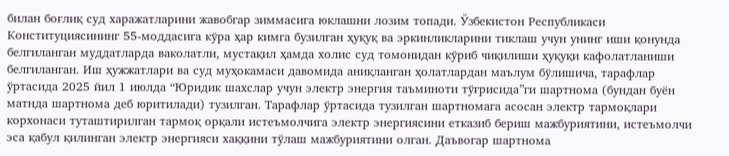билан боғлиқ суд харажатларини жавобгар зиммасига юклашни лозим топади. Ўзбекистон Республикаси Конституциясининг 55-моддасига кўра ҳар кимга бузилган ҳуқуқ ва эркинликларини тиклаш учун унинг иши қонунда белгиланган муддатларда ваколатли, мустақил ҳамда холис суд томонидан кўриб чиқилиши ҳуқуқи кафолатланиши белгиланган. Иш ҳужжатлари ва суд муҳокамаси давомида аниқланган ҳолатлардан маълум бўлишича, тарафлар ўртасида 2025 йил 1 июлда “Юридик шахслар учун электр энергия таъминоти тўғрисида”ги шартнома (бундан буён матнда шартнома деб юритилади) тузилган. Тарафлар ўртасида тузилган шартномага асосан электр тармоқлари корхонаси туташтирилган тармоқ орқали истеъмолчига электр энергиясини етказиб бериш мажбуриятини, истеъмолчи эса қабул қилинган электр энергияси хаққини тўлаш мажбуриятини олган. Даъвогар шартнома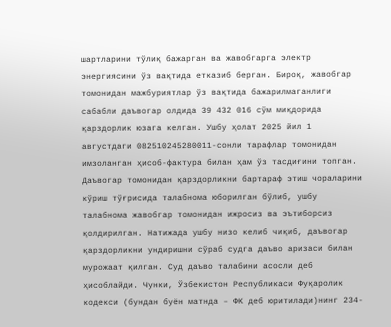шартларини тўлиқ бажарган ва жавобгарга электр энергиясини ўз вақтида етказиб берган. Бироқ, жавобгар томонидан мажбуриятлар ўз вақтида бажарилмаганлиги сабабли даъвогар олдида 39 432 016 сўм миқдорида қарздорлик юзага келган. Ушбу ҳолат 2025 йил 1 августдаги 082510245280011-сонли тарафлар томонидан имзоланган ҳисоб-фактура билан ҳам ўз тасдиғини топган. Даъвогар томонидан қарздорликни бартараф этиш чораларини кўриш тўғрисида талабнома юборилган бўлиб, ушбу талабнома жавобгар томонидан ижросиз ва эътиборсиз қолдирилган. Натижада ушбу низо келиб чиқиб, даъвогар қарздорликни ундиришни сўраб судга даъво аризаси билан мурожаат қилган. Суд даъво талабини асосли деб ҳисоблайди. Чунки, Ўзбекистон Республикаси Фуқаролик кодекси (бундан буён матнда – ФК деб юритилади)нинг 234-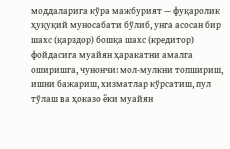моддаларига кўра мажбурият — фуқаролик ҳуқуқий муносабати бўлиб, унга асосан бир шахс (қарздор) бошқа шахс (кредитор) фойдасига муайян ҳаракатни амалга оширишга, чунончи: мол-мулкни топшириш, ишни бажариш, хизматлар кўрсатиш, пул тўлаш ва ҳоказо ёки муайян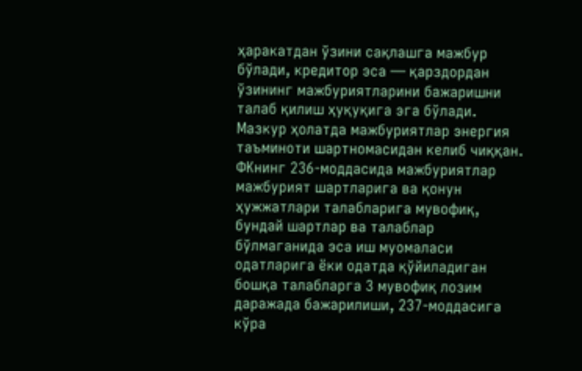ҳаракатдан ўзини сақлашга мажбур бўлади, кредитор эса — қарздордан ўзининг мажбуриятларини бажаришни талаб қилиш ҳуқуқига эга бўлади. Мазкур ҳолатда мажбуриятлар энергия таъминоти шартномасидан келиб чиққан. ФКнинг 236-моддасида мажбуриятлар мажбурият шартларига ва қонун ҳужжатлари талабларига мувофиқ, бундай шартлар ва талаблар бўлмаганида эса иш муомаласи одатларига ёки одатда қўйиладиган бошқа талабларга 3 мувофиқ лозим даражада бажарилиши, 237-моддасига кўра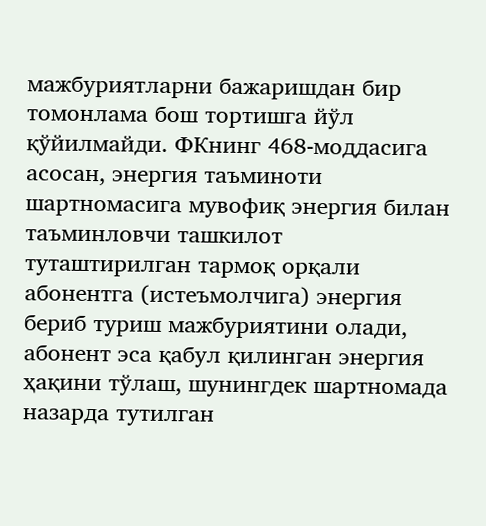мажбуриятларни бажаришдан бир томонлама бош тортишга йўл қўйилмайди. ФКнинг 468-моддасига асосан, энергия таъминоти шартномасига мувофиқ энергия билан таъминловчи ташкилот туташтирилган тармоқ орқали абонентга (истеъмолчига) энергия бериб туриш мажбуриятини олади, абонент эса қабул қилинган энергия ҳақини тўлаш, шунингдек шартномада назарда тутилган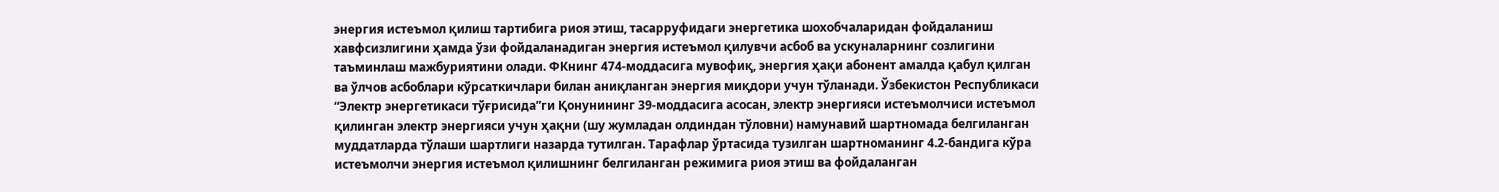энергия истеъмол қилиш тартибига риоя этиш, тасарруфидаги энергетика шохобчаларидан фойдаланиш хавфсизлигини ҳамда ўзи фойдаланадиган энергия истеъмол қилувчи асбоб ва ускуналарнинг созлигини таъминлаш мажбуриятини олади. ФКнинг 474-моддасига мувофиқ, энергия ҳақи абонент амалда қабул қилган ва ўлчов асбоблари кўрсаткичлари билан аниқланган энергия миқдори учун тўланади. Ўзбекистон Республикаси “Электр энергетикаси тўғрисида”ги Қонунининг 39-моддасига асосан, электр энергияси истеъмолчиси истеъмол қилинган электр энергияси учун ҳақни (шу жумладан олдиндан тўловни) намунавий шартномада белгиланган муддатларда тўлаши шартлиги назарда тутилган. Тарафлар ўртасида тузилган шартноманинг 4.2-бандига кўра истеъмолчи энергия истеъмол қилишнинг белгиланган режимига риоя этиш ва фойдаланган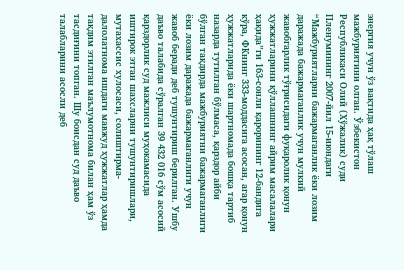энергия учун ўз вақтида ҳақ тўлаш мажбуриятини олган. Ўзбекистон Республикаси Олий (Хўжалик) суди Пленумининг 2007-йил 15-июндаги “Мажбуриятларни бажармаганлик ёки лозим даражада бажармаганлик учун мулкий жавобгарлик тўғрисидаги фуқаролик қонун ҳужжатларини қўллашнинг айрим масалалари ҳақида”ги 163-сонли қарорининг 12-бандига кўра, ФКнинг 333-моддасига асосан, агар қонун ҳужжатларида ёки шартномада бошқа тартиб назарда тутилган бўлмаса, қарздор айби бўлган тақдирда мажбуриятни бажармаганлиги ёки лозим даражада бажармаганлиги учун жавоб беради деб тушунтириш берилган. Ушбу даъво талабида сўралган 39 432 016 сўм асосий қарздорлик суд мажлиси муҳокамасида иштирок этган шахсларни тушунтиришлари, мутахассис хулосаси, солиштирма-далолатнома ишдаги мавжуд ҳужжатлар ҳамда тақдим этилган маълумотнома билан ҳам ўз тасдиғини топган. Шу боисдан суд даъво талабларини асосли деб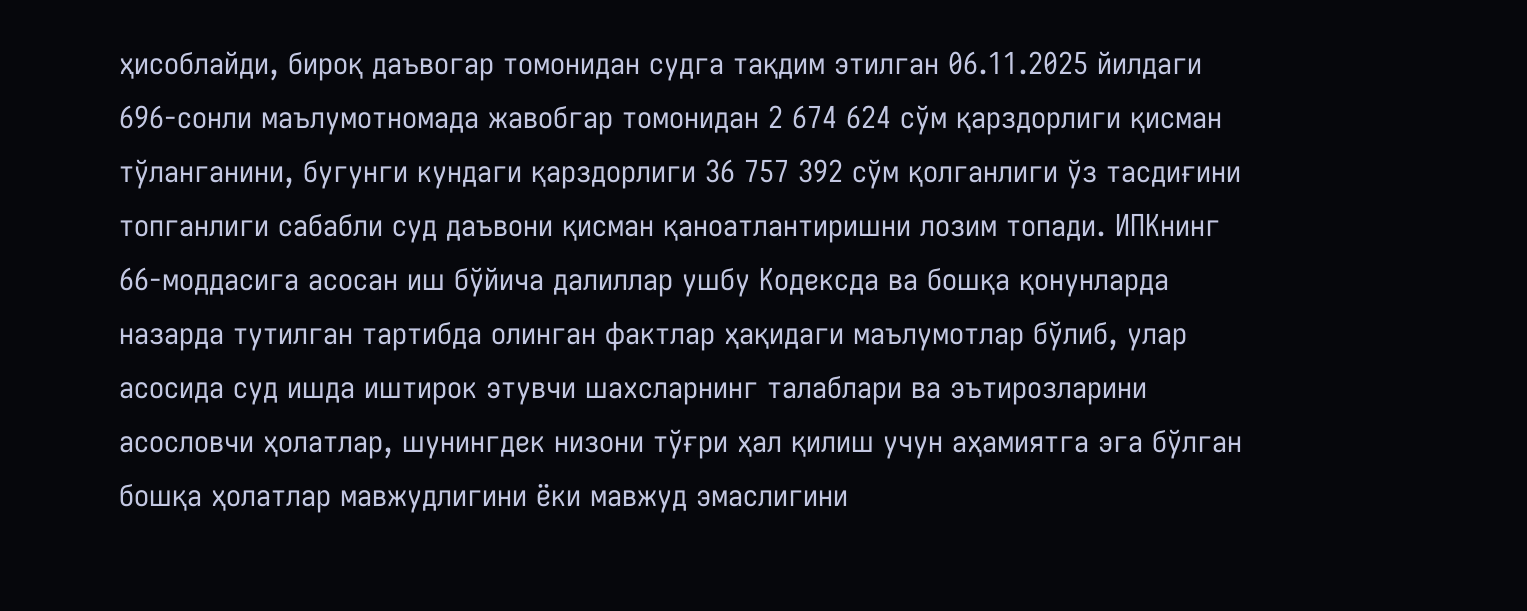ҳисоблайди, бироқ даъвогар томонидан судга тақдим этилган 06.11.2025 йилдаги 696-сонли маълумотномада жавобгар томонидан 2 674 624 сўм қарздорлиги қисман тўланганини, бугунги кундаги қарздорлиги 36 757 392 сўм қолганлиги ўз тасдиғини топганлиги сабабли суд даъвони қисман қаноатлантиришни лозим топади. ИПКнинг 66-моддасига асосан иш бўйича далиллар ушбу Кодексда ва бошқа қонунларда назарда тутилган тартибда олинган фактлар ҳақидаги маълумотлар бўлиб, улар асосида суд ишда иштирок этувчи шахсларнинг талаблари ва эътирозларини асословчи ҳолатлар, шунингдек низони тўғри ҳал қилиш учун аҳамиятга эга бўлган бошқа ҳолатлар мавжудлигини ёки мавжуд эмаслигини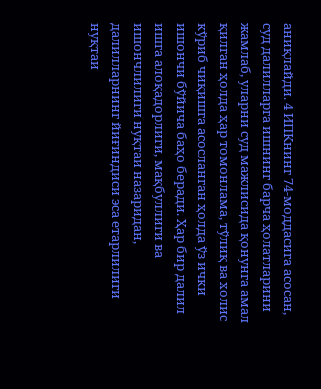аниқлайди. 4 ИПКнинг 74-моддасига асосан, суд далилларга ишнинг барча ҳолатларини жамлаб, уларни суд мажлисида қонунга амал қилган ҳолда ҳар томонлама, тўлиқ ва холис кўриб чиқишга асосланган ҳолда ўз ички ишончи бўйича баҳо беради. Ҳар бир далил ишга алоқадорлиги, мақбуллиги ва ишончлилиги нуқтаи назаридан, далилларнинг йиғиндиси эса етарлилиги нуқтаи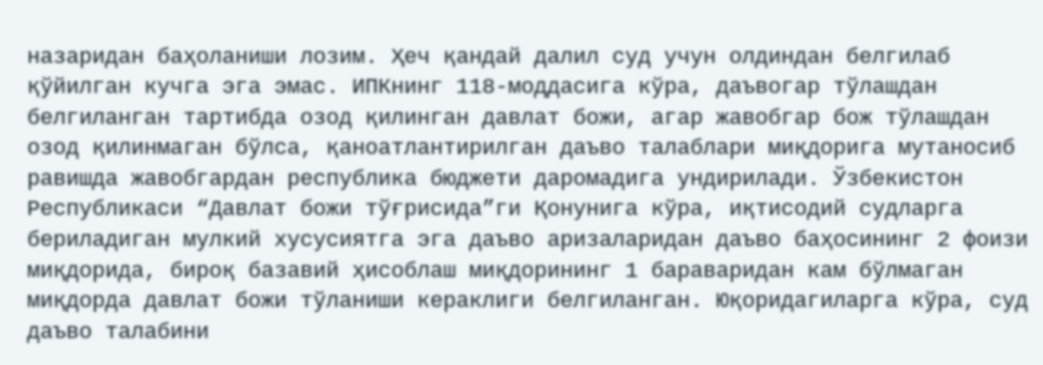назаридан баҳоланиши лозим. Ҳеч қандай далил суд учун олдиндан белгилаб қўйилган кучга эга эмас. ИПКнинг 118-моддасига кўра, даъвогар тўлашдан белгиланган тартибда озод қилинган давлат божи, агар жавобгар бож тўлашдан озод қилинмаган бўлса, қаноатлантирилган даъво талаблари миқдорига мутаносиб равишда жавобгардан республика бюджети даромадига ундирилади. Ўзбекистон Республикаси “Давлат божи тўғрисида”ги Қонунига кўра, иқтисодий судларга бериладиган мулкий хусусиятга эга даъво аризаларидан даъво баҳосининг 2 фоизи миқдорида, бироқ базавий ҳисоблаш миқдорининг 1 бараваридан кам бўлмаган миқдорда давлат божи тўланиши кераклиги белгиланган. Юқоридагиларга кўра, суд даъво талабини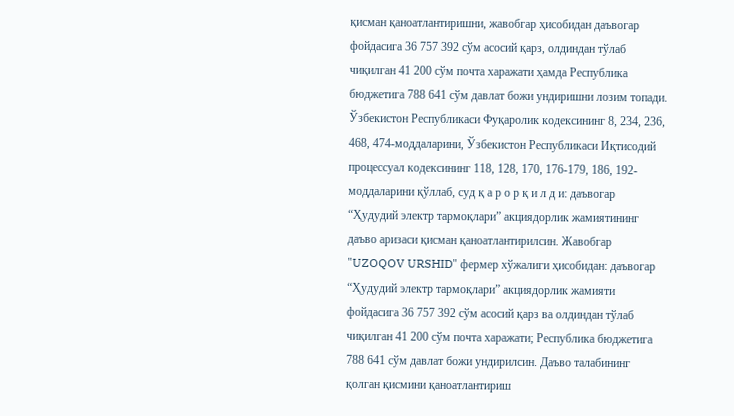қисман қаноатлантиришни, жавобгар ҳисобидан даъвогар фойдасига 36 757 392 сўм асосий қарз, олдиндан тўлаб чиқилган 41 200 сўм почта харажати ҳамда Республика бюджетига 788 641 сўм давлат божи ундиришни лозим топади. Ўзбекистон Республикаси Фуқаролик кодексининг 8, 234, 236, 468, 474-моддаларини, Ўзбекистон Республикаси Иқтисодий процессуал кодексининг 118, 128, 170, 176-179, 186, 192-моддаларини қўллаб, суд қ а р о р қ и л д и: даъвогар “Ҳудудий электр тармоқлари” акциядорлик жамиятининг даъво аризаси қисман қаноатлантирилсин. Жавобгар "UZOQOV URSHID" фермер хўжалиги ҳисобидан: даъвогар “Ҳудудий электр тармоқлари” акциядорлик жамияти фойдасига 36 757 392 сўм асосий қарз ва олдиндан тўлаб чиқилган 41 200 сўм почта харажати; Республика бюджетига 788 641 сўм давлат божи ундирилсин. Даъво талабининг қолган қисмини қаноатлантириш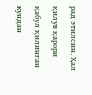рад этилсин. Ҳал қилув қарори қабул қилинган кундан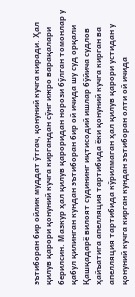эътиборан бир ойлик муддат ўтгач, қонуний кучга киради. Ҳал қилув қарори қонуний кучга киргандан сўнг ижро варақалари берилсин. Мазкур ҳал қилув қароридан норози бўлган томонлар у қабул қилинган кундан эътиборан бир ой ичида шу суд орқали Қашқадарё вилоят судининг иқтисодий ишлар бўйича судлов ҳайъатига апелляция тартибида ёки қонуний кучга кирган ва апелляция тартибида кўрилмаган ҳал қилув қарори устидан у қонуний кучга кирган кундан эътиборан олти ой ичида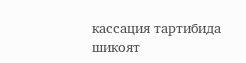кассация тартибида шикоят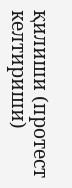қилиши (протест келтириши)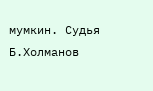мумкин. Судья Б.Холманов